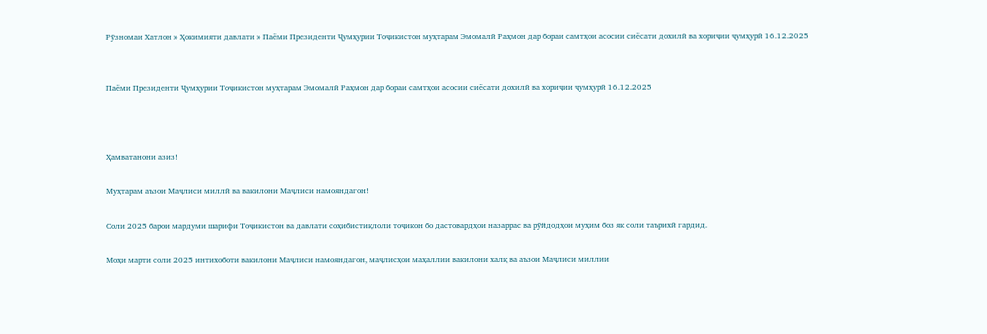Рӯзномаи Хатлон » Ҳокимияти давлати » Паёми Президенти Ҷумҳурии Тоҷикистон муҳтарам Эмомалӣ Раҳмон дар бораи самтҳои асосии сиёсати дохилӣ ва хориҷии ҷумҳурӣ 16.12.2025


Паёми Президенти Ҷумҳурии Тоҷикистон муҳтарам Эмомалӣ Раҳмон дар бораи самтҳои асосии сиёсати дохилӣ ва хориҷии ҷумҳурӣ 16.12.2025



Ҳамватанони азиз!

Муҳтарам аъзои Маҷлиси миллӣ ва вакилони Маҷлиси намояндагон!

Соли 2025 барои мардуми шарифи Тоҷикистон ва давлати соҳибистиқлоли тоҷикон бо дастовардҳои назаррас ва рӯйдодҳои муҳим боз як соли таърихӣ гардид.

Моҳи марти соли 2025 интихоботи вакилони Маҷлиси намояндагон, маҷлисҳои маҳаллии вакилони халқ ва аъзои Маҷлиси миллии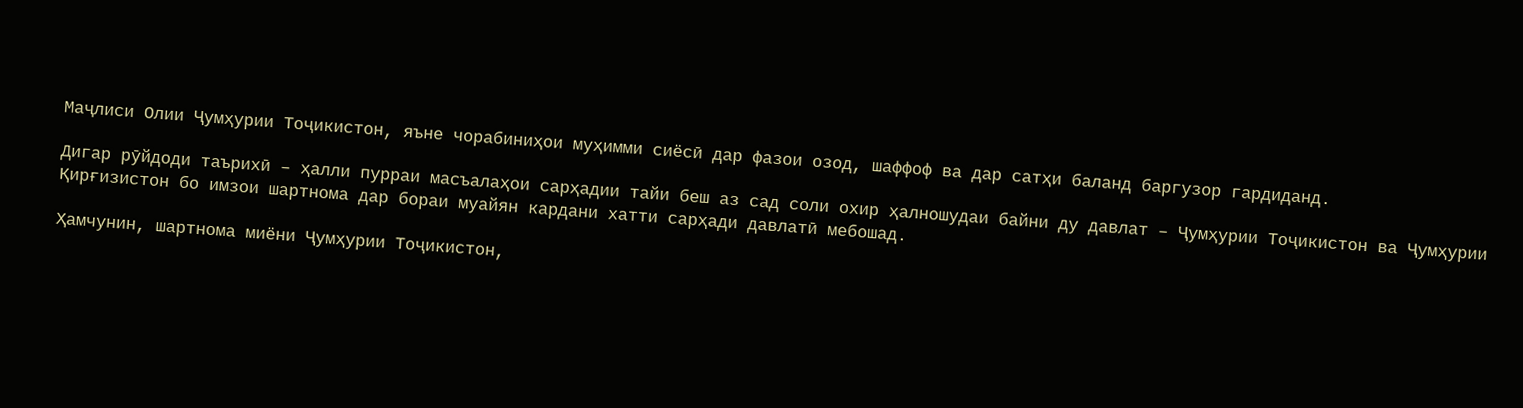Маҷлиси Олии Ҷумҳурии Тоҷикистон, яъне чорабиниҳои муҳимми сиёсӣ дар фазои озод, шаффоф ва дар сатҳи баланд баргузор гардиданд.

Дигар рӯйдоди таърихӣ – ҳалли пурраи масъалаҳои сарҳадии тайи беш аз сад соли охир ҳалношудаи байни ду давлат – Ҷумҳурии Тоҷикистон ва Ҷумҳурии Қирғизистон бо имзои шартнома дар бораи муайян кардани хатти сарҳади давлатӣ мебошад.

Ҳамчунин, шартнома миёни Ҷумҳурии Тоҷикистон,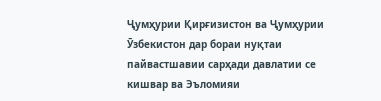Ҷумҳурии Қирғизистон ва Ҷумҳурии Ӯзбекистон дар бораи нуқтаи пайвастшавии сарҳади давлатии се кишвар ва Эъломияи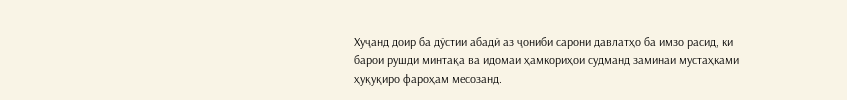Хуҷанд доир ба дӯстии абадӣ аз ҷониби сарони давлатҳо ба имзо расид, ки барои рушди минтақа ва идомаи ҳамкориҳои судманд заминаи мустаҳками ҳуқуқиро фароҳам месозанд.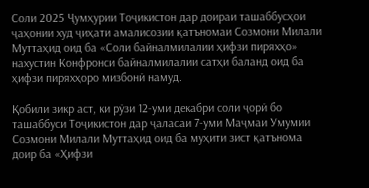Соли 2025 Ҷумҳурии Тоҷикистон дар доираи ташаббусҳои ҷаҳонии худ ҷиҳати амалисозии қатъномаи Созмони Милали Муттаҳид оид ба «Соли байналмилалии ҳифзи пиряхҳо» нахустин Конфронси байналмилалии сатҳи баланд оид ба ҳифзи пиряхҳоро мизбонӣ намуд.

Қобили зикр аст, ки рӯзи 12-уми декабри соли ҷорӣ бо ташаббуси Тоҷикистон дар ҷаласаи 7-уми Маҷмаи Умумии Созмони Милали Муттаҳид оид ба муҳити зист қатънома доир ба «Ҳифзи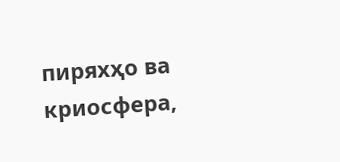пиряхҳо ва криосфера,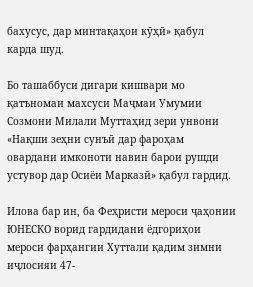бахусус, дар минтақаҳои кӯҳӣ» қабул карда шуд.

Бо ташаббуси дигари кишвари мо қатъномаи махсуси Маҷмаи Умумии Созмони Милали Муттаҳид зери унвони «Нақши зеҳни сунъӣ дар фароҳам овардани имконоти навин барои рушди устувор дар Осиёи Марказӣ» қабул гардид.

Илова бар ин, ба Феҳристи мероси ҷаҳонии ЮНЕСКО ворид гардидани ёдгориҳои мероси фарҳангии Хуттали қадим зимни иҷлосияи 47-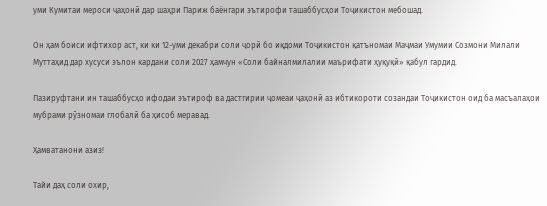уми Кумитаи мероси ҷаҳонӣ дар шаҳри Париж баёнгари эътирофи ташаббусҳои Тоҷикистон мебошад.

Он ҳам боиси ифтихор аст, ки ки 12-уми декабри соли ҷорӣ бо иқдоми Тоҷикистон қатъномаи Маҷмаи Умумии Созмони Милали Муттаҳид дар хусуси эълон кардани соли 2027 ҳамчун «Соли байналмилалии маърифати ҳуқуқӣ» қабул гардид.

Пазируфтани ин ташаббусҳо ифодаи эътироф ва дастгирии ҷомеаи ҷаҳонӣ аз ибтикороти созандаи Тоҷикистон оид ба масъалаҳои мубрами рӯзномаи глобалӣ ба ҳисоб меравад.

Ҳамватанони азиз!

Тайи даҳ соли охир,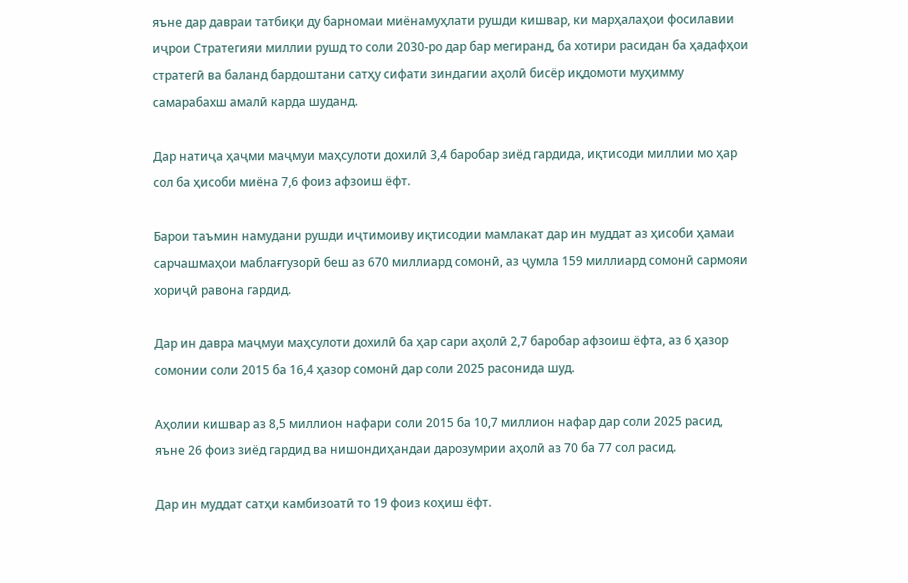яъне дар давраи татбиқи ду барномаи миёнамуҳлати рушди кишвар, ки марҳалаҳои фосилавии иҷрои Стратегияи миллии рушд то соли 2030-ро дар бар мегиранд, ба хотири расидан ба ҳадафҳои стратегӣ ва баланд бардоштани сатҳу сифати зиндагии аҳолӣ бисёр иқдомоти муҳимму самарабахш амалӣ карда шуданд.

Дар натиҷа ҳаҷми маҷмуи маҳсулоти дохилӣ 3,4 баробар зиёд гардида, иқтисоди миллии мо ҳар сол ба ҳисоби миёна 7,6 фоиз афзоиш ёфт.

Барои таъмин намудани рушди иҷтимоиву иқтисодии мамлакат дар ин муддат аз ҳисоби ҳамаи сарчашмаҳои маблағгузорӣ беш аз 670 миллиард сомонӣ, аз ҷумла 159 миллиард сомонӣ сармояи хориҷӣ равона гардид.

Дар ин давра маҷмуи маҳсулоти дохилӣ ба ҳар сари аҳолӣ 2,7 баробар афзоиш ёфта, аз 6 ҳазор сомонии соли 2015 ба 16,4 ҳазор сомонӣ дар соли 2025 расонида шуд.

Аҳолии кишвар аз 8,5 миллион нафари соли 2015 ба 10,7 миллион нафар дар соли 2025 расид, яъне 26 фоиз зиёд гардид ва нишондиҳандаи дарозумрии аҳолӣ аз 70 ба 77 сол расид.

Дар ин муддат сатҳи камбизоатӣ то 19 фоиз коҳиш ёфт.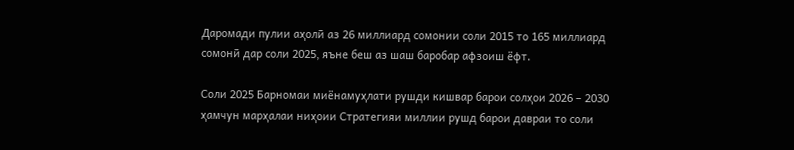Даромади пулии аҳолӣ аз 26 миллиард сомонии соли 2015 то 165 миллиард сомонӣ дар соли 2025, яъне беш аз шаш баробар афзоиш ёфт.

Соли 2025 Барномаи миёнамуҳлати рушди кишвар барои солҳои 2026 – 2030 ҳамчун марҳалаи ниҳоии Стратегияи миллии рушд барои давраи то соли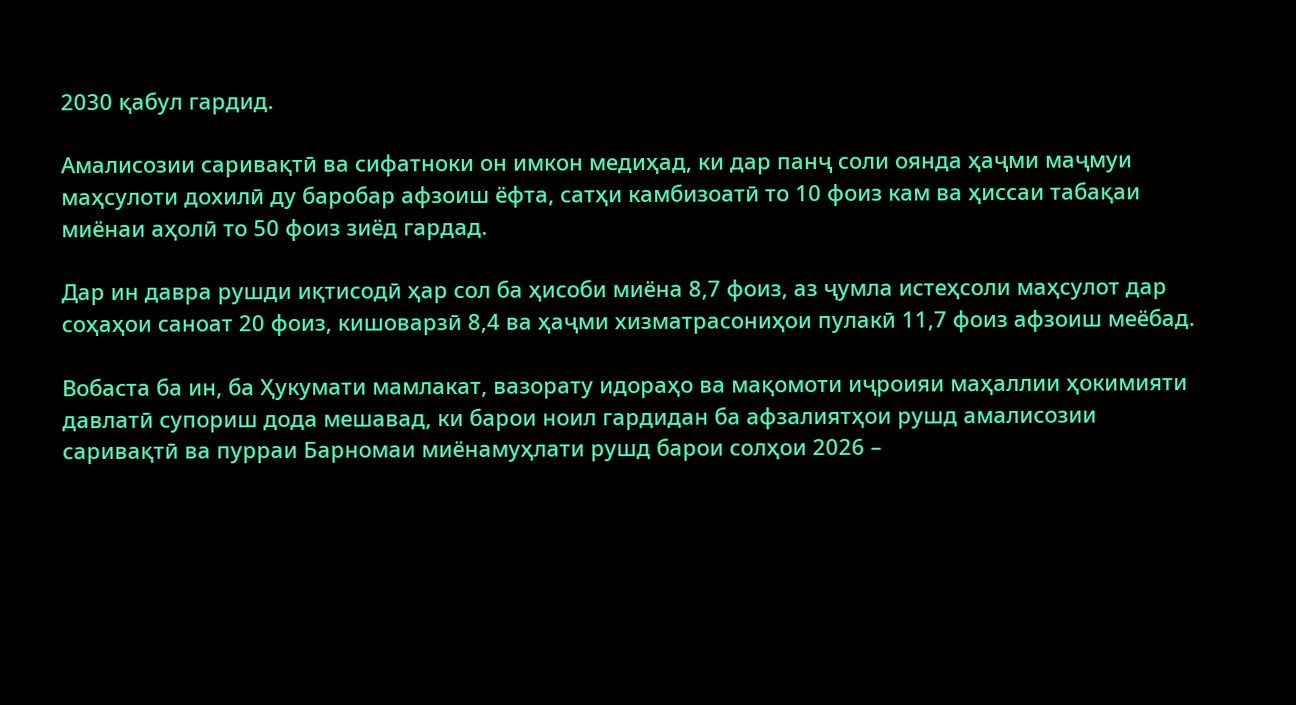2030 қабул гардид.

Амалисозии саривақтӣ ва сифатноки он имкон медиҳад, ки дар панҷ соли оянда ҳаҷми маҷмуи маҳсулоти дохилӣ ду баробар афзоиш ёфта, сатҳи камбизоатӣ то 10 фоиз кам ва ҳиссаи табақаи миёнаи аҳолӣ то 50 фоиз зиёд гардад.

Дар ин давра рушди иқтисодӣ ҳар сол ба ҳисоби миёна 8,7 фоиз, аз ҷумла истеҳсоли маҳсулот дар соҳаҳои саноат 20 фоиз, кишоварзӣ 8,4 ва ҳаҷми хизматрасониҳои пулакӣ 11,7 фоиз афзоиш меёбад.

Вобаста ба ин, ба Ҳукумати мамлакат, вазорату идораҳо ва мақомоти иҷроияи маҳаллии ҳокимияти давлатӣ супориш дода мешавад, ки барои ноил гардидан ба афзалиятҳои рушд амалисозии саривақтӣ ва пурраи Барномаи миёнамуҳлати рушд барои солҳои 2026 –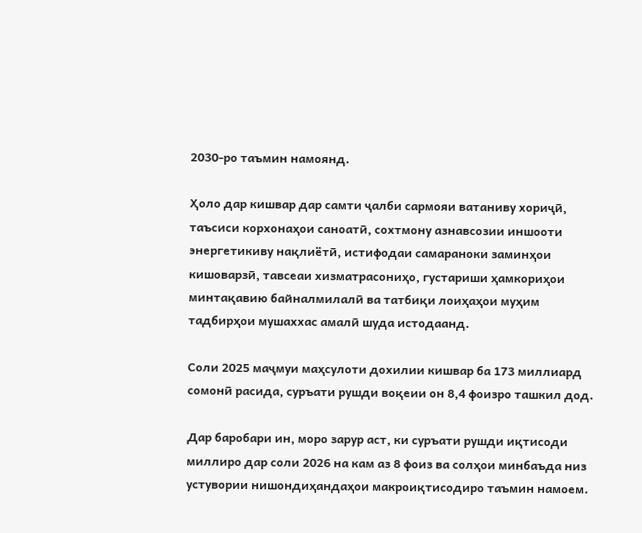2030-ро таъмин намоянд.

Ҳоло дар кишвар дар самти ҷалби сармояи ватаниву хориҷӣ, таъсиси корхонаҳои саноатӣ, сохтмону азнавсозии иншооти энергетикиву нақлиётӣ, истифодаи самараноки заминҳои кишоварзӣ, тавсеаи хизматрасониҳо, густариши ҳамкориҳои минтақавию байналмилалӣ ва татбиқи лоиҳаҳои муҳим тадбирҳои мушаххас амалӣ шуда истодаанд.

Соли 2025 маҷмуи маҳсулоти дохилии кишвар ба 173 миллиард сомонӣ расида, суръати рушди воқеии он 8,4 фоизро ташкил дод.

Дар баробари ин, моро зарур аст, ки суръати рушди иқтисоди миллиро дар соли 2026 на кам аз 8 фоиз ва солҳои минбаъда низ устувории нишондиҳандаҳои макроиқтисодиро таъмин намоем.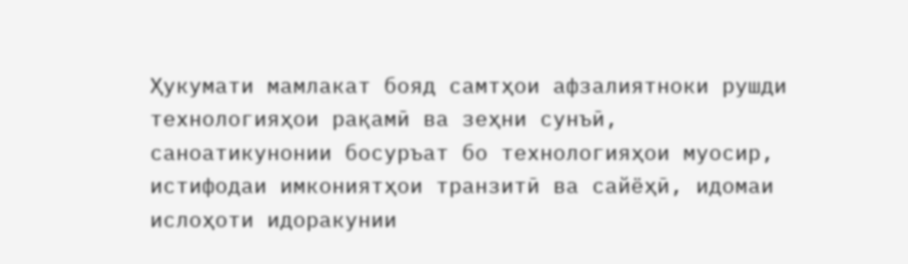Ҳукумати мамлакат бояд самтҳои афзалиятноки рушди технологияҳои рақамӣ ва зеҳни сунъӣ, саноатикунонии босуръат бо технологияҳои муосир, истифодаи имкониятҳои транзитӣ ва сайёҳӣ, идомаи ислоҳоти идоракунии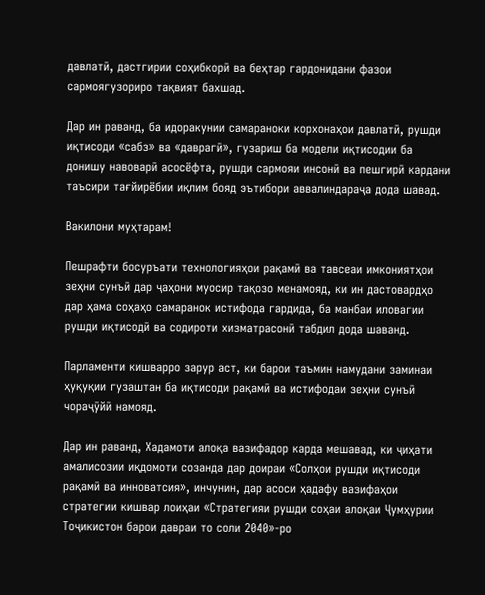давлатӣ, дастгирии соҳибкорӣ ва беҳтар гардонидани фазои сармоягузориро тақвият бахшад.

Дар ин раванд, ба идоракунии самараноки корхонаҳои давлатӣ, рушди иқтисоди «сабз» ва «даврагӣ», гузариш ба модели иқтисодии ба донишу навоварӣ асосёфта, рушди сармояи инсонӣ ва пешгирӣ кардани таъсири тағйирёбии иқлим бояд эътибори аввалиндараҷа дода шавад.

Вакилони муҳтарам!

Пешрафти босуръати технологияҳои рақамӣ ва тавсеаи имкониятҳои зеҳни сунъӣ дар ҷаҳони муосир тақозо менамояд, ки ин дастовардҳо дар ҳама соҳаҳо самаранок истифода гардида, ба манбаи иловагии рушди иқтисодӣ ва содироти хизматрасонӣ табдил дода шаванд.

Парламенти кишварро зарур аст, ки барои таъмин намудани заминаи ҳуқуқии гузаштан ба иқтисоди рақамӣ ва истифодаи зеҳни сунъӣ чораҷӯйӣ намояд.

Дар ин раванд, Хадамоти алоқа вазифадор карда мешавад, ки ҷиҳати амалисозии иқдомоти созанда дар доираи «Солҳои рушди иқтисоди рақамӣ ва инноватсия», инчунин, дар асоси ҳадафу вазифаҳои стратегии кишвар лоиҳаи «Стратегияи рушди соҳаи алоқаи Ҷумҳурии Тоҷикистон барои давраи то соли 2040»-ро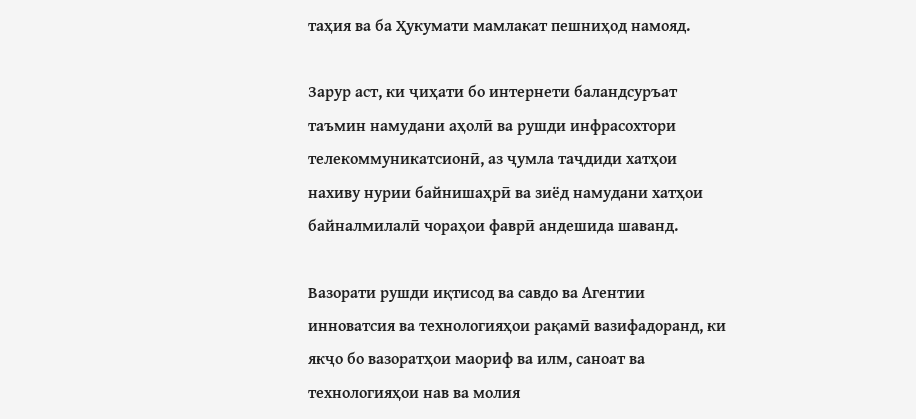таҳия ва ба Ҳукумати мамлакат пешниҳод намояд.

Зарур аст, ки ҷиҳати бо интернети баландсуръат таъмин намудани аҳолӣ ва рушди инфрасохтори телекоммуникатсионӣ, аз ҷумла таҷдиди хатҳои нахиву нурии байнишаҳрӣ ва зиёд намудани хатҳои байналмилалӣ чораҳои фаврӣ андешида шаванд.

Вазорати рушди иқтисод ва савдо ва Агентии инноватсия ва технологияҳои рақамӣ вазифадоранд, ки якҷо бо вазоратҳои маориф ва илм, саноат ва технологияҳои нав ва молия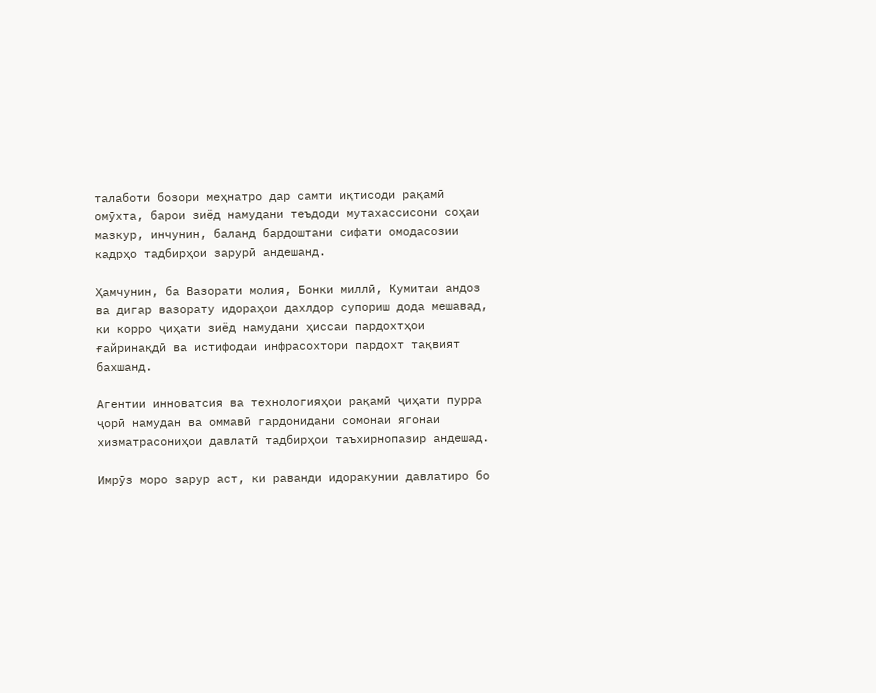талаботи бозори меҳнатро дар самти иқтисоди рақамӣ омӯхта, барои зиёд намудани теъдоди мутахассисони соҳаи мазкур, инчунин, баланд бардоштани сифати омодасозии кадрҳо тадбирҳои зарурӣ андешанд.

Ҳамчунин, ба Вазорати молия, Бонки миллӣ, Кумитаи андоз ва дигар вазорату идораҳои дахлдор супориш дода мешавад, ки корро ҷиҳати зиёд намудани ҳиссаи пардохтҳои ғайринақдӣ ва истифодаи инфрасохтори пардохт тақвият бахшанд.

Агентии инноватсия ва технологияҳои рақамӣ ҷиҳати пурра ҷорӣ намудан ва оммавӣ гардонидани сомонаи ягонаи хизматрасониҳои давлатӣ тадбирҳои таъхирнопазир андешад.

Имрӯз моро зарур аст, ки раванди идоракунии давлатиро бо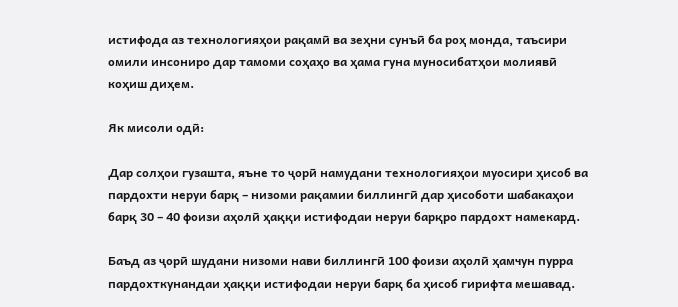истифода аз технологияҳои рақамӣ ва зеҳни сунъӣ ба роҳ монда, таъсири омили инсониро дар тамоми соҳаҳо ва ҳама гуна муносибатҳои молиявӣ коҳиш диҳем.

Як мисоли одӣ:

Дар солҳои гузашта, яъне то ҷорӣ намудани технологияҳои муосири ҳисоб ва пардохти неруи барқ – низоми рақамии биллингӣ дар ҳисоботи шабакаҳои барқ 30 – 40 фоизи аҳолӣ ҳаққи истифодаи неруи барқро пардохт намекард.

Баъд аз ҷорӣ шудани низоми нави биллингӣ 100 фоизи аҳолӣ ҳамчун пурра пардохткунандаи ҳаққи истифодаи неруи барқ ба ҳисоб гирифта мешавад.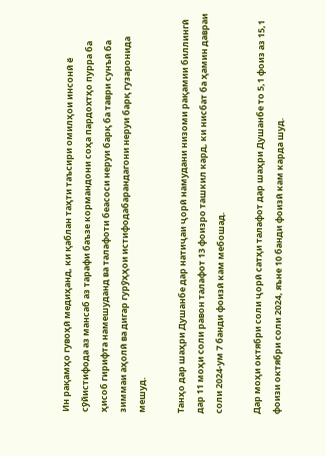Ин рақамҳо гувоҳӣ медиҳанд, ки қаблан таҳти таъсири омилҳои инсонӣ ё сӯйистифода аз мансаб аз тарафи баъзе кормандони соҳа пардохтҳо пурра ба ҳисоб гирифта намешуданд ва талафоти беасоси неруи барқ ба таври сунъӣ ба зиммаи аҳолӣ ва дигар гурӯҳҳои истифодабарандагони неруи барқ гузаронида мешуд.

Танҳо дар шаҳри Душанбе дар натиҷаи ҷорӣ намудани низоми рақамии биллингӣ дар 11 моҳи соли равон талафот 13 фоизро ташкил кард, ки нисбат ба ҳамин давраи соли 2024-ум 7 банди фоизӣ кам мебошад.

Дар моҳи октябри соли ҷорӣ сатҳи талафот дар шаҳри Душанбе то 5,1 фоиз аз 15,1 фоизи октябри соли 2024, яъне 10 банди фоизӣ кам карда шуд.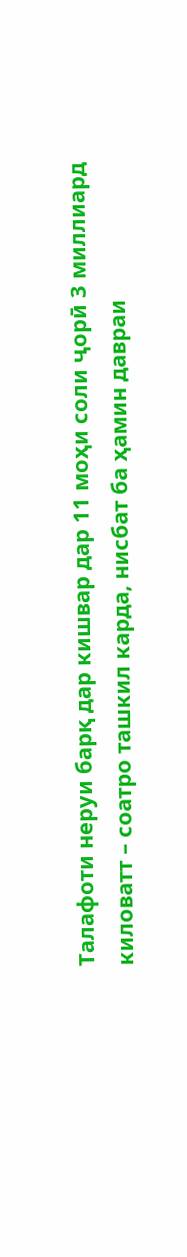Талафоти неруи барқ дар кишвар дар 11 моҳи соли ҷорӣ 3 миллиард киловатт – соатро ташкил карда, нисбат ба ҳамин давраи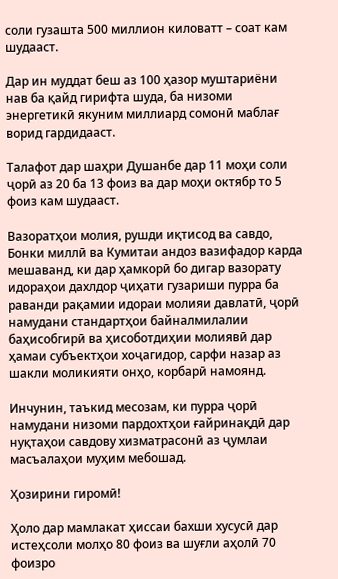соли гузашта 500 миллион киловатт – соат кам шудааст.

Дар ин муддат беш аз 100 ҳазор муштариёни нав ба қайд гирифта шуда, ба низоми энергетикӣ якуним миллиард сомонӣ маблағ ворид гардидааст.

Талафот дар шаҳри Душанбе дар 11 моҳи соли ҷорӣ аз 20 ба 13 фоиз ва дар моҳи октябр то 5 фоиз кам шудааст.

Вазоратҳои молия, рушди иқтисод ва савдо, Бонки миллӣ ва Кумитаи андоз вазифадор карда мешаванд, ки дар ҳамкорӣ бо дигар вазорату идораҳои дахлдор ҷиҳати гузариши пурра ба раванди рақамии идораи молияи давлатӣ, ҷорӣ намудани стандартҳои байналмилалии баҳисобгирӣ ва ҳисоботдиҳии молиявӣ дар ҳамаи субъектҳои хоҷагидор, сарфи назар аз шакли моликияти онҳо, корбарӣ намоянд.

Инчунин, таъкид месозам, ки пурра ҷорӣ намудани низоми пардохтҳои ғайринақдӣ дар нуқтаҳои савдову хизматрасонӣ аз ҷумлаи масъалаҳои муҳим мебошад.

Ҳозирини гиромӣ!

Ҳоло дар мамлакат ҳиссаи бахши хусусӣ дар истеҳсоли молҳо 80 фоиз ва шуғли аҳолӣ 70 фоизро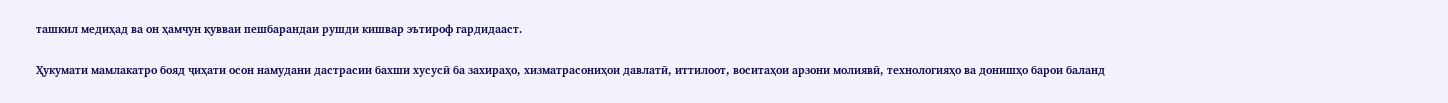ташкил медиҳад ва он ҳамчун қувваи пешбарандаи рушди кишвар эътироф гардидааст.

Ҳукумати мамлакатро бояд ҷиҳати осон намудани дастрасии бахши хусусӣ ба захираҳо, хизматрасониҳои давлатӣ, иттилоот, воситаҳои арзони молиявӣ, технологияҳо ва донишҳо барои баланд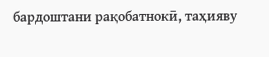бардоштани рақобатнокӣ, таҳияву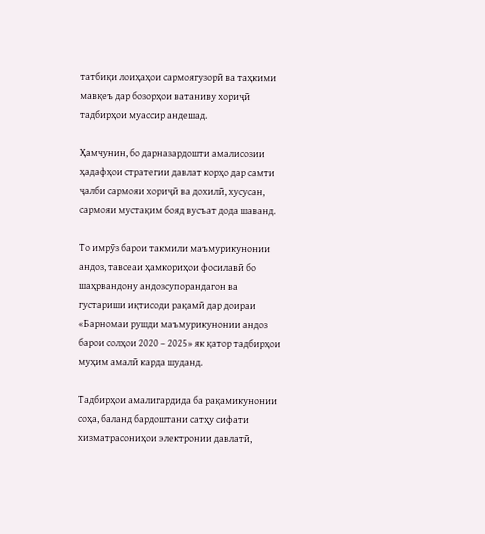татбиқи лоиҳаҳои сармоягузорӣ ва таҳкими мавқеъ дар бозорҳои ватаниву хориҷӣ тадбирҳои муассир андешад.

Ҳамчунин, бо дарназардошти амалисозии ҳадафҳои стратегии давлат корҳо дар самти ҷалби сармояи хориҷӣ ва дохилӣ, хусусан, сармояи мустақим бояд вусъат дода шаванд.

То имрӯз барои такмили маъмурикунонии андоз, тавсеаи ҳамкориҳои фосилавӣ бо шаҳрвандону андозсупорандагон ва густариши иқтисоди рақамӣ дар доираи «Барномаи рушди маъмурикунонии андоз барои солҳои 2020 – 2025» як қатор тадбирҳои муҳим амалӣ карда шуданд.

Тадбирҳои амалигардида ба рақамикунонии соҳа, баланд бардоштани сатҳу сифати хизматрасониҳои электронии давлатӣ,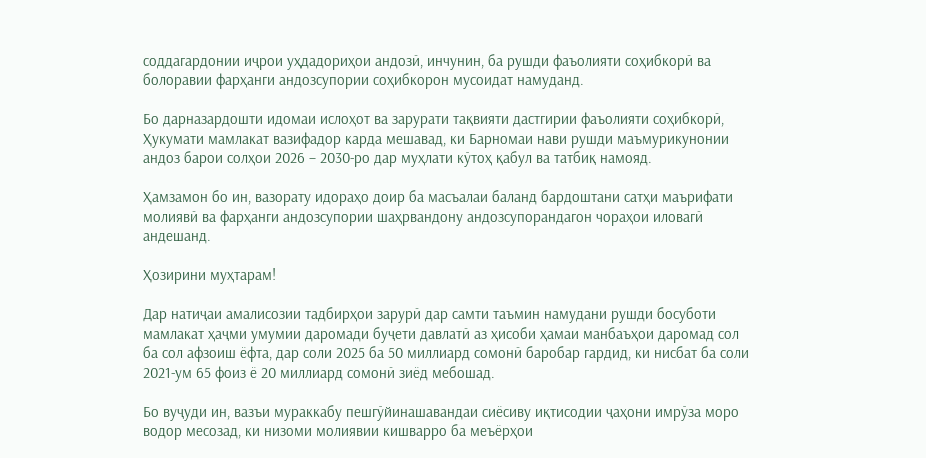соддагардонии иҷрои уҳдадориҳои андозӣ, инчунин, ба рушди фаъолияти соҳибкорӣ ва болоравии фарҳанги андозсупории соҳибкорон мусоидат намуданд.

Бо дарназардошти идомаи ислоҳот ва зарурати тақвияти дастгирии фаъолияти соҳибкорӣ, Ҳукумати мамлакат вазифадор карда мешавад, ки Барномаи нави рушди маъмурикунонии андоз барои солҳои 2026 – 2030-ро дар муҳлати кӯтоҳ қабул ва татбиқ намояд.

Ҳамзамон бо ин, вазорату идораҳо доир ба масъалаи баланд бардоштани сатҳи маърифати молиявӣ ва фарҳанги андозсупории шаҳрвандону андозсупорандагон чораҳои иловагӣ андешанд.

Ҳозирини муҳтарам!

Дар натиҷаи амалисозии тадбирҳои зарурӣ дар самти таъмин намудани рушди босуботи мамлакат ҳаҷми умумии даромади буҷети давлатӣ аз ҳисоби ҳамаи манбаъҳои даромад сол ба сол афзоиш ёфта, дар соли 2025 ба 50 миллиард сомонӣ баробар гардид, ки нисбат ба соли 2021-ум 65 фоиз ё 20 миллиард сомонӣ зиёд мебошад.

Бо вуҷуди ин, вазъи мураккабу пешгӯйинашавандаи сиёсиву иқтисодии ҷаҳони имрӯза моро водор месозад, ки низоми молиявии кишварро ба меъёрҳои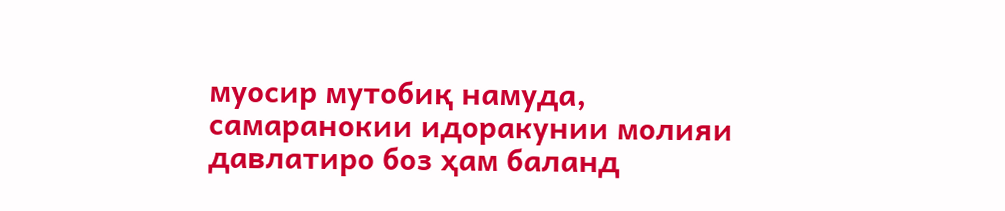муосир мутобиқ намуда, самаранокии идоракунии молияи давлатиро боз ҳам баланд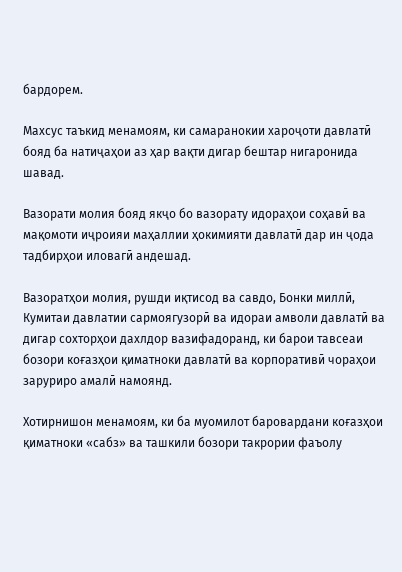бардорем.

Махсус таъкид менамоям, ки самаранокии хароҷоти давлатӣ бояд ба натиҷаҳои аз ҳар вақти дигар бештар нигаронида шавад.

Вазорати молия бояд якҷо бо вазорату идораҳои соҳавӣ ва мақомоти иҷроияи маҳаллии ҳокимияти давлатӣ дар ин ҷода тадбирҳои иловагӣ андешад.

Вазоратҳои молия, рушди иқтисод ва савдо, Бонки миллӣ, Кумитаи давлатии сармоягузорӣ ва идораи амволи давлатӣ ва дигар сохторҳои дахлдор вазифадоранд, ки барои тавсеаи бозори коғазҳои қиматноки давлатӣ ва корпоративӣ чораҳои заруриро амалӣ намоянд.

Хотирнишон менамоям, ки ба муомилот баровардани коғазҳои қиматноки «сабз» ва ташкили бозори такрории фаъолу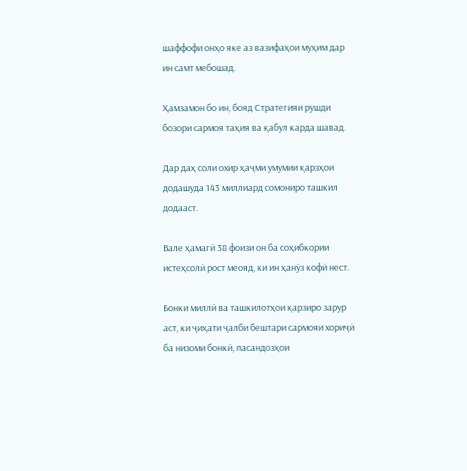шаффофи онҳо яке аз вазифаҳои муҳим дар ин самт мебошад.

Ҳамзамон бо ин, бояд Стратегияи рушди бозори сармоя таҳия ва қабул карда шавад.

Дар даҳ соли охир ҳаҷми умумии қарзҳои додашуда 143 миллиард сомониро ташкил додааст.

Вале ҳамагӣ 38 фоизи он ба соҳибкории истеҳсолӣ рост меояд, ки ин ҳанӯз кофӣ нест.

Бонки миллӣ ва ташкилотҳои қарзиро зарур аст, ки ҷиҳати ҷалби бештари сармояи хориҷӣ ба низоми бонкӣ, пасандозҳои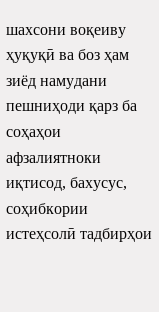шахсони воқеиву ҳуқуқӣ ва боз ҳам зиёд намудани пешниҳоди қарз ба соҳаҳои афзалиятноки иқтисод, бахусус, соҳибкории истеҳсолӣ тадбирҳои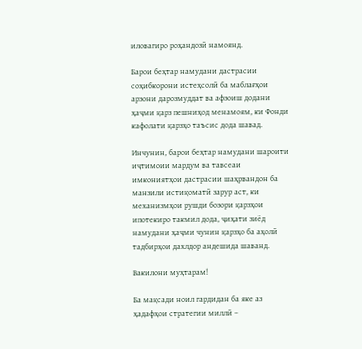иловагиро роҳандозӣ намоянд.

Барои беҳтар намудани дастрасии соҳибкорони истеҳсолӣ ба маблағҳои арзони дарозмуддат ва афзоиш додани ҳаҷми қарз пешниҳод менамоям, ки Фонди кафолати қарзҳо таъсис дода шавад.

Инчунин, барои беҳтар намудани шароити иҷтимоии мардум ва тавсеаи имкониятҳои дастрасии шаҳрвандон ба манзили истиқоматӣ зарур аст, ки механизмҳои рушди бозори қарзҳои ипотекиро такмил дода, ҷиҳати зиёд намудани ҳаҷми чунин қарзҳо ба аҳолӣ тадбирҳои дахлдор андешида шаванд.

Вакилони муҳтарам!

Ба мақсади ноил гардидан ба яке аз ҳадафҳои стратегии миллӣ –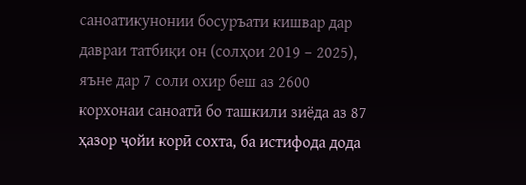саноатикунонии босуръати кишвар дар давраи татбиқи он (солҳои 2019 – 2025), яъне дар 7 соли охир беш аз 2600 корхонаи саноатӣ бо ташкили зиёда аз 87 ҳазор ҷойи корӣ сохта, ба истифода дода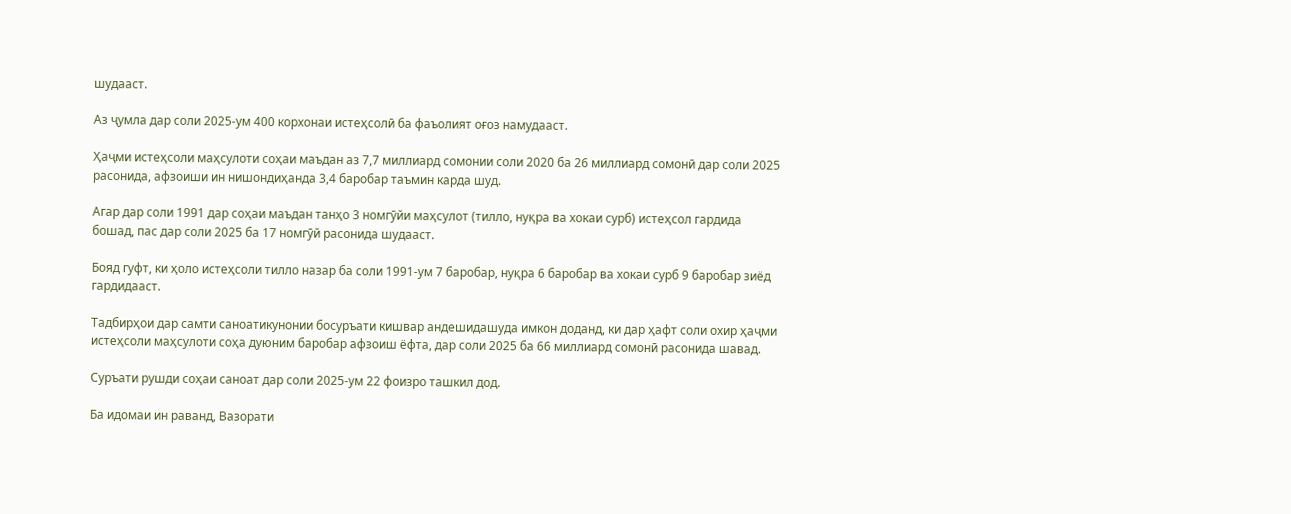шудааст.

Аз ҷумла дар соли 2025-ум 400 корхонаи истеҳсолӣ ба фаъолият оғоз намудааст.

Ҳаҷми истеҳсоли маҳсулоти соҳаи маъдан аз 7,7 миллиард сомонии соли 2020 ба 26 миллиард сомонӣ дар соли 2025 расонида, афзоиши ин нишондиҳанда 3,4 баробар таъмин карда шуд.

Агар дар соли 1991 дар соҳаи маъдан танҳо 3 номгӯйи маҳсулот (тилло, нуқра ва хокаи сурб) истеҳсол гардида бошад, пас дар соли 2025 ба 17 номгӯй расонида шудааст.

Бояд гуфт, ки ҳоло истеҳсоли тилло назар ба соли 1991-ум 7 баробар, нуқра 6 баробар ва хокаи сурб 9 баробар зиёд гардидааст.

Тадбирҳои дар самти саноатикунонии босуръати кишвар андешидашуда имкон доданд, ки дар ҳафт соли охир ҳаҷми истеҳсоли маҳсулоти соҳа дуюним баробар афзоиш ёфта, дар соли 2025 ба 66 миллиард сомонӣ расонида шавад.

Суръати рушди соҳаи саноат дар соли 2025-ум 22 фоизро ташкил дод.

Ба идомаи ин раванд, Вазорати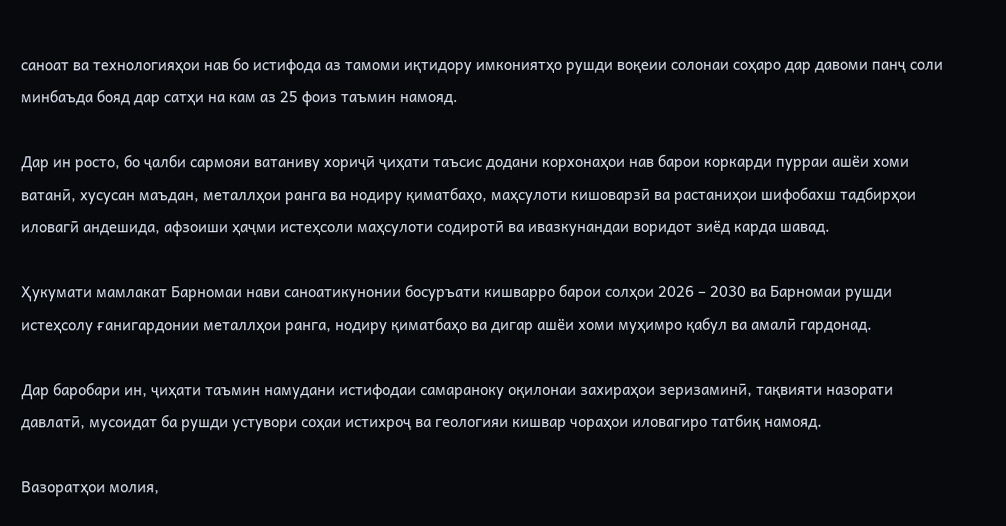саноат ва технологияҳои нав бо истифода аз тамоми иқтидору имкониятҳо рушди воқеии солонаи соҳаро дар давоми панҷ соли минбаъда бояд дар сатҳи на кам аз 25 фоиз таъмин намояд.

Дар ин росто, бо ҷалби сармояи ватаниву хориҷӣ ҷиҳати таъсис додани корхонаҳои нав барои коркарди пурраи ашёи хоми ватанӣ, хусусан маъдан, металлҳои ранга ва нодиру қиматбаҳо, маҳсулоти кишоварзӣ ва растаниҳои шифобахш тадбирҳои иловагӣ андешида, афзоиши ҳаҷми истеҳсоли маҳсулоти содиротӣ ва ивазкунандаи воридот зиёд карда шавад.

Ҳукумати мамлакат Барномаи нави саноатикунонии босуръати кишварро барои солҳои 2026 – 2030 ва Барномаи рушди истеҳсолу ғанигардонии металлҳои ранга, нодиру қиматбаҳо ва дигар ашёи хоми муҳимро қабул ва амалӣ гардонад.

Дар баробари ин, ҷиҳати таъмин намудани истифодаи самараноку оқилонаи захираҳои зеризаминӣ, тақвияти назорати давлатӣ, мусоидат ба рушди устувори соҳаи истихроҷ ва геологияи кишвар чораҳои иловагиро татбиқ намояд.

Вазоратҳои молия,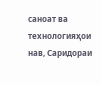саноат ва технологияҳои нав, Саридораи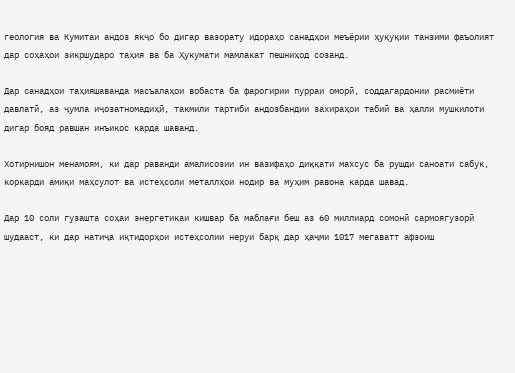геология ва Кумитаи андоз якҷо бо дигар вазорату идораҳо санадҳои меъёрии ҳуқуқии танзими фаъолият дар соҳаҳои зикршударо таҳия ва ба Ҳукумати мамлакат пешниҳод созанд.

Дар санадҳои таҳияшаванда масъалаҳои вобаста ба фарогирии пурраи оморӣ, соддагардонии расмиёти давлатӣ, аз ҷумла иҷозатномадиҳӣ, такмили тартиби андозбандии захираҳои табиӣ ва ҳалли мушкилоти дигар бояд равшан инъикос карда шаванд.

Хотирнишон менамоям, ки дар раванди амалисозии ин вазифаҳо диққати махсус ба рушди саноати сабук, коркарди амиқи маҳсулот ва истеҳсоли металлҳои нодир ва муҳим равона карда шавад.

Дар 10 соли гузашта соҳаи энергетикаи кишвар ба маблағи беш аз 60 миллиард сомонӣ сармоягузорӣ шудааст, ки дар натиҷа иқтидорҳои истеҳсолии неруи барқ дар ҳаҷми 1017 мегаватт афзоиш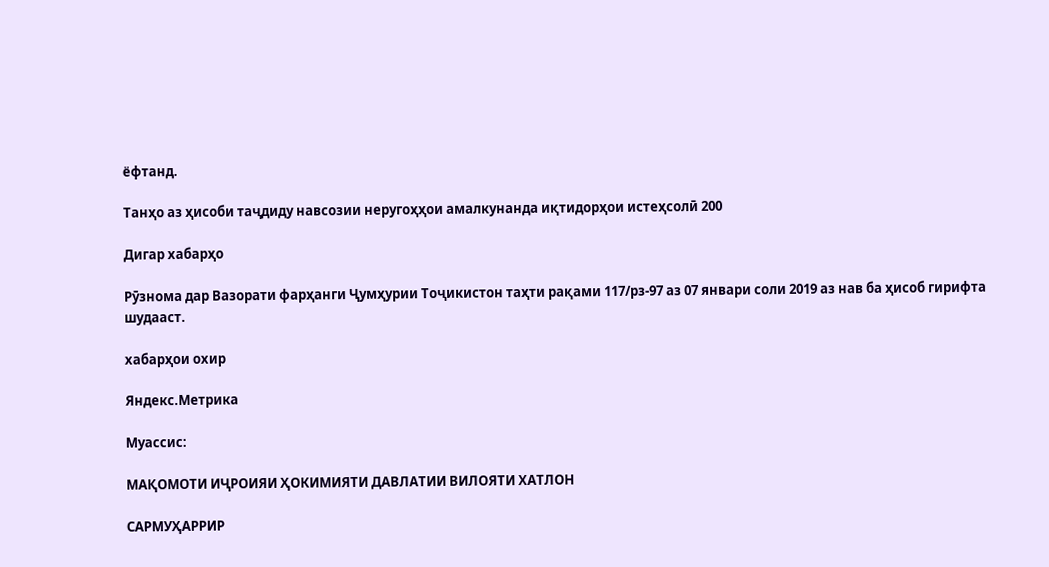ёфтанд.

Танҳо аз ҳисоби таҷдиду навсозии неругоҳҳои амалкунанда иқтидорҳои истеҳсолӣ 200

Дигар хабарҳо

Рӯзнома дар Вазорати фарҳанги Ҷумҳурии Тоҷикистон таҳти рақами 117/рз-97 аз 07 январи соли 2019 аз нав ба ҳисоб гирифта шудааст.

хабарҳои охир

Яндекс.Метрика

Муассис:

МАҚОМОТИ ИҶРОИЯИ ҲОКИМИЯТИ ДАВЛАТИИ ВИЛОЯТИ ХАТЛОН

САРМУҲАРРИР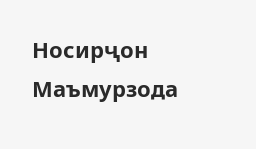Носирҷон Маъмурзода